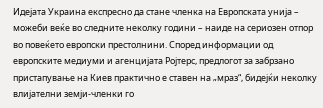Идејата Украина експресно да стане членка на Европската унија – можеби веќе во следните неколку години – наиде на сериозен отпор во повеќето европски престолнини. Според информации од европските медиуми и агенцијата Ројтерс, предлогот за забрзано пристапување на Киев практично е ставен на „мраз“, бидејќи неколку влијателни земји-членки го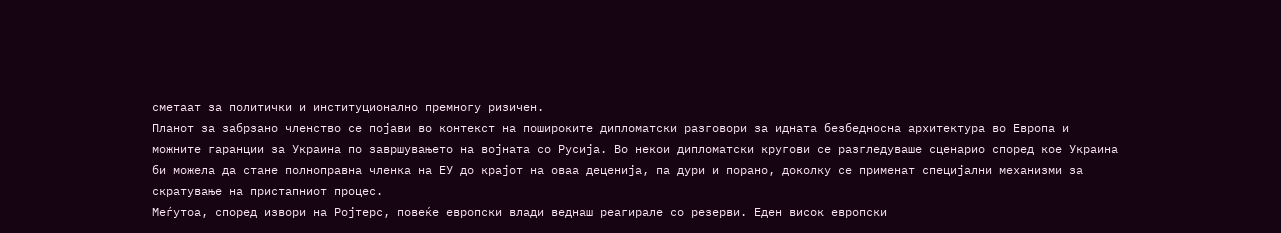сметаат за политички и институционално премногу ризичен.
Планот за забрзано членство се појави во контекст на пошироките дипломатски разговори за идната безбедносна архитектура во Европа и можните гаранции за Украина по завршувањето на војната со Русија. Во некои дипломатски кругови се разгледуваше сценарио според кое Украина би можела да стане полноправна членка на ЕУ до крајот на оваа деценија, па дури и порано, доколку се применат специјални механизми за скратување на пристапниот процес.
Меѓутоа, според извори на Ројтерс, повеќе европски влади веднаш реагирале со резерви. Еден висок европски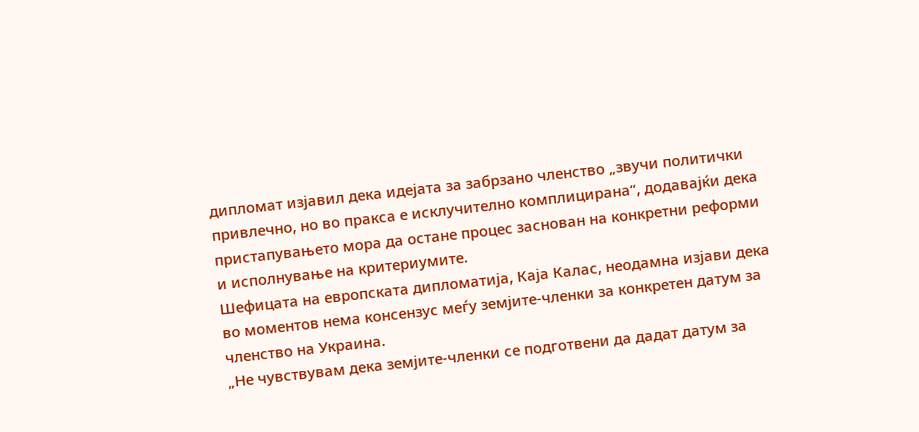дипломат изјавил дека идејата за забрзано членство „звучи политички привлечно, но во пракса е исклучително комплицирана“, додавајќи дека пристапувањето мора да остане процес заснован на конкретни реформи и исполнување на критериумите.
Шефицата на европската дипломатија, Каја Калас, неодамна изјави дека во моментов нема консензус меѓу земјите-членки за конкретен датум за членство на Украина.
„Не чувствувам дека земјите-членки се подготвени да дадат датум за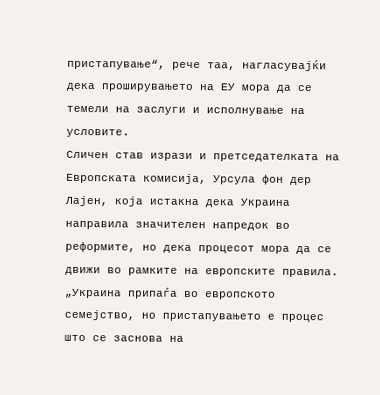пристапување“, рече таа, нагласувајќи дека проширувањето на ЕУ мора да се темели на заслуги и исполнување на условите.
Сличен став изрази и претседателката на Европската комисија, Урсула фон дер Лајен, која истакна дека Украина направила значителен напредок во реформите, но дека процесот мора да се движи во рамките на европските правила.
„Украина припаѓа во европското семејство, но пристапувањето е процес што се заснова на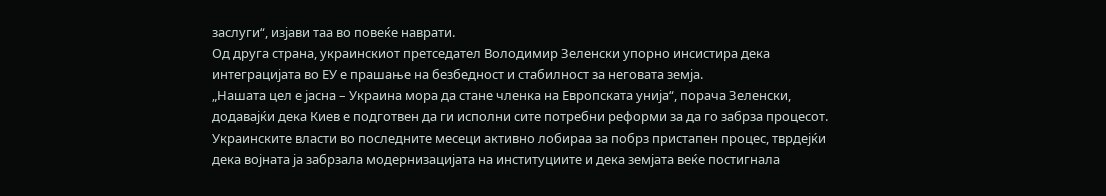заслуги“, изјави таа во повеќе наврати.
Од друга страна, украинскиот претседател Володимир Зеленски упорно инсистира дека интеграцијата во ЕУ е прашање на безбедност и стабилност за неговата земја.
„Нашата цел е јасна – Украина мора да стане членка на Европската унија“, порача Зеленски, додавајќи дека Киев е подготвен да ги исполни сите потребни реформи за да го забрза процесот.
Украинските власти во последните месеци активно лобираа за побрз пристапен процес, тврдејќи дека војната ја забрзала модернизацијата на институциите и дека земјата веќе постигнала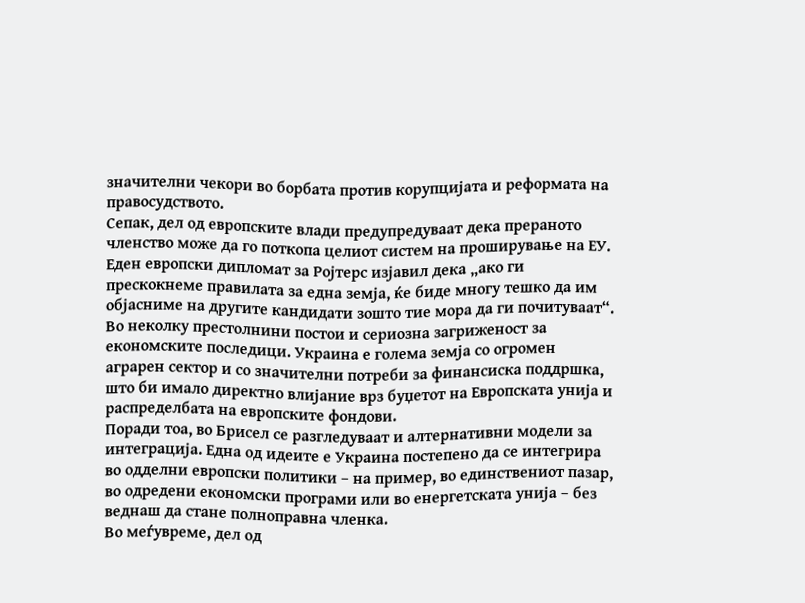значителни чекори во борбата против корупцијата и реформата на правосудството.
Сепак, дел од европските влади предупредуваат дека прераното членство може да го поткопа целиот систем на проширување на ЕУ. Еден европски дипломат за Ројтерс изјавил дека „ако ги прескокнеме правилата за една земја, ќе биде многу тешко да им објасниме на другите кандидати зошто тие мора да ги почитуваат“.
Во неколку престолнини постои и сериозна загриженост за економските последици. Украина е голема земја со огромен аграрен сектор и со значителни потреби за финансиска поддршка, што би имало директно влијание врз буџетот на Европската унија и распределбата на европските фондови.
Поради тоа, во Брисел се разгледуваат и алтернативни модели за интеграција. Една од идеите е Украина постепено да се интегрира во одделни европски политики – на пример, во единствениот пазар, во одредени економски програми или во енергетската унија – без веднаш да стане полноправна членка.
Во меѓувреме, дел од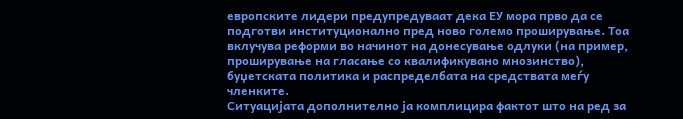европските лидери предупредуваат дека ЕУ мора прво да се подготви институционално пред ново големо проширување. Тоа вклучува реформи во начинот на донесување одлуки (на пример, проширување на гласање со квалификувано мнозинство), буџетската политика и распределбата на средствата меѓу членките.
Ситуацијата дополнително ја комплицира фактот што на ред за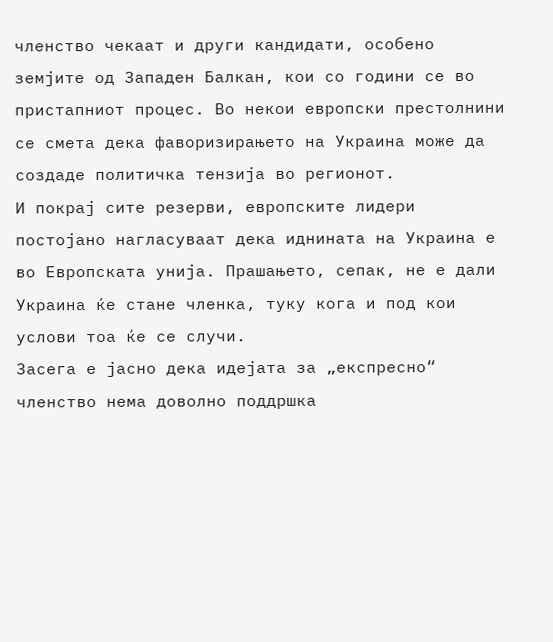членство чекаат и други кандидати, особено земјите од Западен Балкан, кои со години се во пристапниот процес. Во некои европски престолнини се смета дека фаворизирањето на Украина може да создаде политичка тензија во регионот.
И покрај сите резерви, европските лидери постојано нагласуваат дека иднината на Украина е во Европската унија. Прашањето, сепак, не е дали Украина ќе стане членка, туку кога и под кои услови тоа ќе се случи.
Засега е јасно дека идејата за „експресно“ членство нема доволно поддршка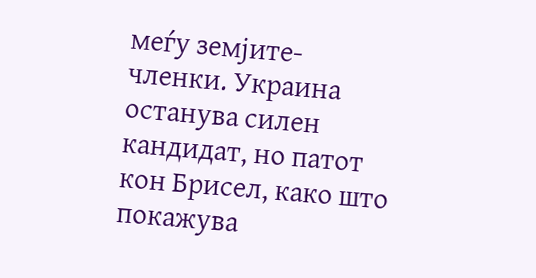меѓу земјите-членки. Украина останува силен кандидат, но патот кон Брисел, како што покажува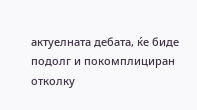актуелната дебата, ќе биде подолг и покомплициран отколку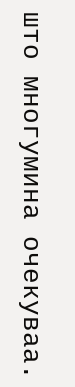што многумина очекуваа.